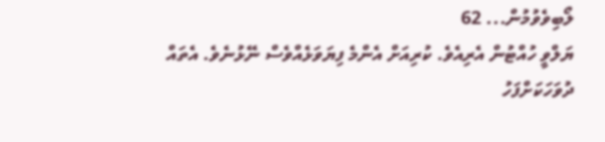ލޯބިވެވުމުން... 62
ޔަލްވީ ހުއްޓުން އެރިއެވެ. ކުރިއަށް އެންމެ ފިޔަވަޅެއްވެސް ނޭޅުނެވެ. އެތައް ދުވަހަކަށްފަހު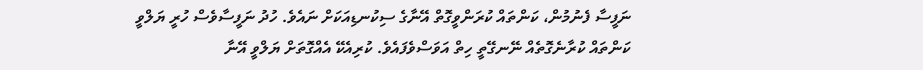ނަފީސާ ފެނުމުން، ކަންތައް ކުރަންވީގޮތް އޭނާގެ ސިކުނޑިއަކަށް ނައެވެ. ހުދު ނަފީސާވެސް ހުރީ ޔަލްވީ ކަންތައް ކުރާނެގޮތެއް ނޭނގޭތީ ހިތް އަވަސްވެފައެވެ. ކުރިއެކޭ އެއްގޮތަށް ޔަލްވީ އޭނާ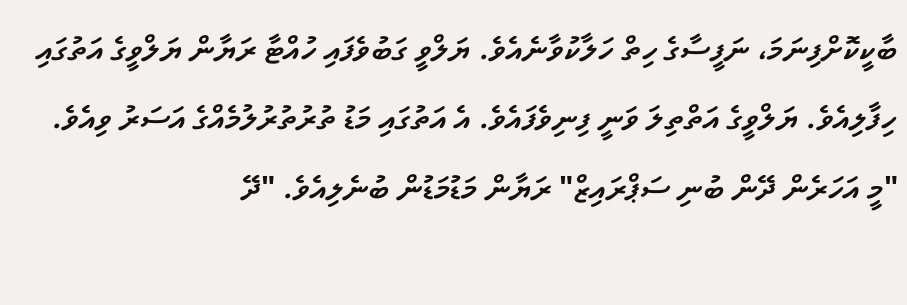ބާކީކޮށްފިނަމަ، ނަފީސާގެ ހިތް ހަލާކުވާނެއެވެ. ޔަލްވީ ގަބުވެފައި ހުއްޓާ ރަޔާން ޔަލްވީގެ އަތުގައި ހިފާލިއެވެ. ޔަލްވީގެ އަތްތިލަ ވަނީ ފިނިވެފައެވެ. އެ އަތުގައި މަޑު ތުރުތުރުލުމެއްގެ އަސަރު ވިއެވެ. "މީ އަހަރެން ދޭން ބުނި ސަޕްރައިޒް" ރަޔާން މަޑުމަޑުން ބުނެލިއެވެ. "ދޭ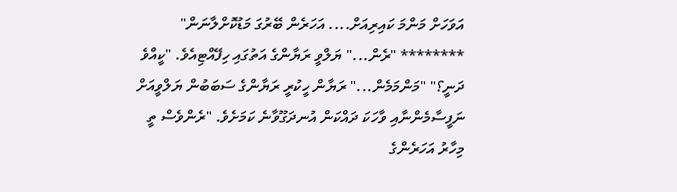އަވަހަށް މަންމަ ކައިރިއަށް.... އަހަރެން ބޭރުގަ މަޑުކޮށްލާނަން" ******** "ރެން..." ޔަލްވީ ރަޔާންގެ އަތުގައި ހިފޭއްޓިއެވެ. "ކީއްވެ ދަނީ؟" "މަންމަމެން..." ރަޔާން ހީކުރީ ރަޔާންގެ ސަބަބުން ޔަލްވީއަށް ނަފީސާމެންނާއި ވާހަކަ ދައްކަން އުނދަގޫވާނެ ކަމަށެވެ. "ރެންވެސް ތީ މިހާރު އަހަރެންގެ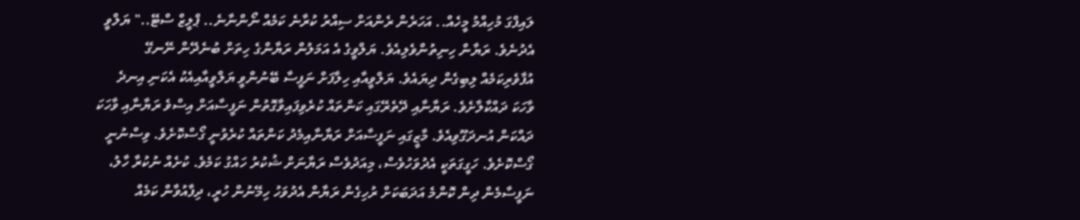ލައިފްގަ މުހިއްމު މީހެއް.. އަހަރެން ރެންއަށް ސިއްރު ކުރާނެ ކަމެއް ނޯންނާނެ.. ޕްލީޒް ސްޓޭ.." ޔަލްވީ އެދުނެވެ. ރަޔާން ހިނިތުންވެލިއެވެ. ޔަލްވީގެ އެ އަމަލުން ރަޔާންގެ ހިތަށް ބުނެދޭން ނޭނގޭ އުފާވެރިކަމެއް ލިބިގެން ދިޔައެވެ. ޔަލްވީއާއި ހިލާފަށް ނަފީސާ ބޭނުންވީ ޔަލްވީއާއިއެކު އެކަނި އިނދެ ވާހަކަ ދައްކާލާށެވެ. ރަޔާނާއި ދޭތެރޭގައި ކަންތައް ކުރެވިފައިވާގޮތުން ނަފީސާއަށް އިސްވެ ރަޔާނާއި ވާހަކަ ދައްކަން އުނދަގޫވިއެވެ. މާޒީގައި ނަފީސާއަށް ރަޔާނާއިމެދު ކަންތައް ކުރެވުނީ ގޯސްކޮށެވެ. ވިސްނުނީ ގޯސްކޮށެވެ. ހަގީގަތަކީ އެދުވަހުވެސް، މިއަދުވެސް ރަޔާނަށް ޝުކުރު ހައްގު ކަމެވެ. ކުށެއް ނުކުރާ ހާލު، ނަފީސާމެން ދިން ކޮންމެ އަދަބަކަށް ރުހިގެން ރަޔާން އެދުވަހު ހިމޭނުން ހުރީ، ދިފާއުވާން ކަމެއް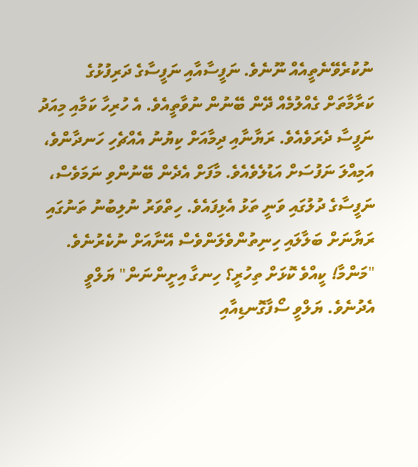ނުކުރެވޭނެތީއެއް ނޫނެވެ. ނަފީސާއާއި ނަފީސާގެ ދަރިފުޅުގެ ކަރާމާތަށް ގެއްލުމެއް ދޭން ބޭނުން ނުވާތީއެވެ. އެ ހުރިހާ ކަމާއި މިއަދު ނަފީސާ ދެރަވެއެވެ. ރަޔާނާއި ދިމާއަށް ކިޔުނު އެއްޗެހި ހަނދާންވެ، އަމިއްލަ ނަފުސަށް އަޑުލެވެއެވެ. މާފަށް އެދެން ބޭނުންވި ނަމަވެސް، ނަފީސާގެ ދުލުގައި ވަނީ ތަޅު އެޅިފައެވެ. ހިތްވަރު ނުލިބުނު ތަނުގައި ރަޔާނަށް ބަލާލައި ހިނިތުންވެލަންވެސް އޭނާއަށް ނުކެރުނެވެ. "މަންމާ! ކީއްވެ ކޮޅަށް ތިހުރީ؟ ހިނގާ އިށީންނަން" ޔަލްވީ އެދުނެވެ. ޔަލްވީ ސޯފާގޮނޑިއާއި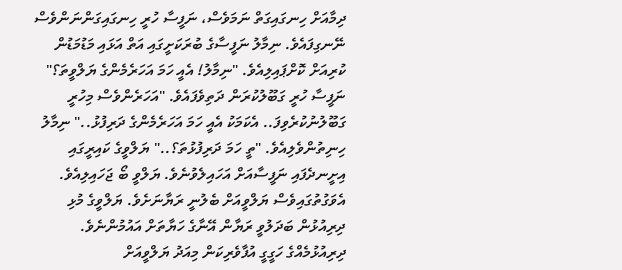ދިމާއަށް ހިނގައިގަތް ނަމަވެސް، ނަފީސާ ހުރީ ހިނގައިގަންނަންވެސް ނޭނގިފައެވެ. ނިމާލު ނަފީސާގެ ބުރަކަށީގައި އަތް އަޅައި މަޑުމަޑުން ކުރިއަށް ކޮށްޕައިލިއެވެ. "ނިމާލު! އެއީ ހަމަ އަހަރެމެންގެ ޔަލްވީތަ؟" ނަފީސާ ހުރީ ގަބޫލުކުރަން ދަތިވެފައެވެ. "އަހަރެންވެސް މިހުރީ ގަބޫލުނުކުރެވިފަ.. އެކަމަކު އެއީ ހަމަ އަހަރެމެންގެ ދަރިފުޅު.." ނިމާލު ހިނިތުންވެލިއެވެ. "ތީ ހަމަ ދަރިފުޅުތަ؟.." ޔަލްވީގެ ކައިރީގައި އިށީނދެފައި ނަފީސާއަށް އަހައިލެވުނެވެ. ޔަލްވީ ބޯ ޖަހައިލިއެވެ. އެވަގުތުގައިވެސް ޔަލްވީއަށް ބެލުނީ ރަޔާނަށެވެ. ޔަލްވީގެ މުޅި ދިރިއުޅުން ބަދަލުވީ ރަޔާން އޭނާގެ ހަޔާތަށް އައުމުންނެވެ. ދިރިއުޅުމެއްގެ ހަގީގީ އުފާވެރިކަން މިއަދު ޔަލްވީއަށް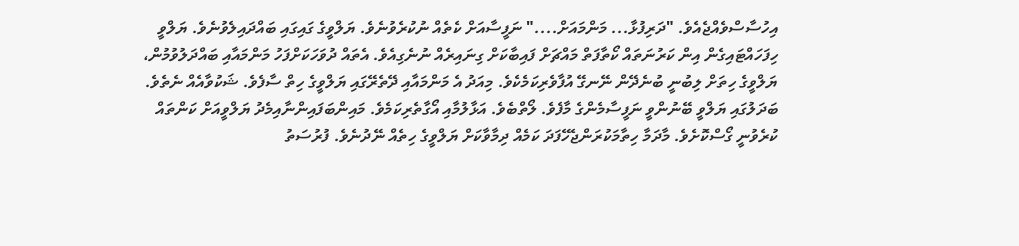އިހުސާސްވެއްޖެއެވެ. "ދަރިފުޅާ... މަންމައަށް...." ނަފީސާއަށް ކެތެއް ނުކުރެވުނެވެ. ޔަލްވީގެ ގައިގައި ބައްދައިލެވުނެވެ. ޔަލްވީ ހިފަހައްޓައިގެން އިން ކަރުނަތައް ކޯތާފަތް މައްޗަށް ފައިބާކަށް ގިނައިރެއް ނުނެގިއެވެ. އެތައް ދުވަހަކަށްފަހު މަންމައާއި ބައްދަލުވުމުން، ޔަލްވީގެ ހިތަށް ލިބުނީ ބުނެދޭން ނޭނގޭ އުފާވެރިކަމެކެވެ. މިއަދު އެ މަންމައާއި ދޭތެރޭގައި ޔަލްވީގެ ހިތް ސާފެވެ. ޝަކުވާއެއް ނެތެވެ. ބަދަލުގައި ޔަލްވީ ބޭނުންވީ ނަފީސާމެންގެ މާފެވެ. ލޯތްބެވެ. އަޅާލުމާއި އޯގާތެރިކަމެވެ. މައިންބަފައިންނާއިމެދު ޔަލްވީއަށް ކަންތައް ކުރެވުނީ ގޯސްކޮށެވެ. މާދަމާ ހިތާމަކުރަންޖެހޭފަދަ ކަމެއް ދިމާވާކަށް ޔަލްވީގެ ހިތެއް ނޭދުނެވެ. ފުރުސަތު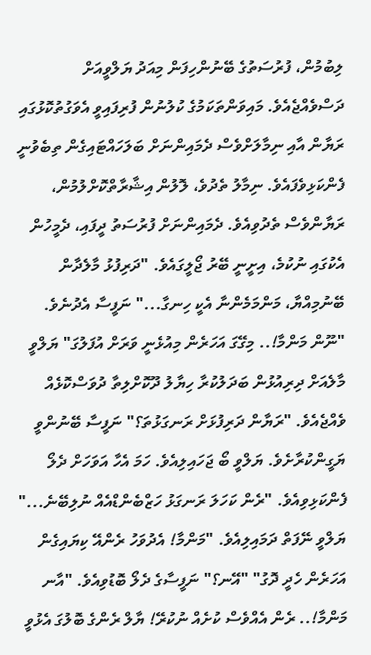ލިބުމުން، ފުރުސަތުގެ ބޭނުންހިފަން މިއަދު ޔަލްވީއަށް ދަސްވެއްޖެއެވެ. މައިވަންތަކަމުގެ ކުލުނުން ފުރިފައިވީ އެވަގުތުކޮޅުގައި ރަޔާން އާއި ނިމާލަށްވެސް ދެމައިންނަށް ބަލަހައްޓައިގެން ތިބެވުނީ ފެންކަޅިވެފައެވެ. ނިމާލު ތެދުވެ، ލޮލުން އިޝާރާތްކޮށްލުމުން، ރަޔާންވެސް ތެދުވިއެވެ. ދެމައިންނަށް ފުރުސަތު ދީފައި، ދެމީހުން އެކުގައި ނުކުމެ، އިށީނީ ބޭރު ޖޯލީގައެވެ. "ދަރިފުޅު މާލެދާން ބޭނުމިއްޔާ، މަންމަމެންނާ އެކީ ހިނގާ..." ނަފީސާ އެދުނެވެ. "ނޫން މަންމާ!.. މިގޭގަ އަހަރެން މިއުޅެނީ ވަރަށް އުފަލުގަ" ޔަލްވީ މާލެއަށް ދިރިއުޅުން ބަދަލުކުރާ ހިޔާލު ދޫކޮށްލިތާ ދުވަސްކޮޅެއް ވެއްޖެއެވެ. "ރަޔާން ދަރިފުޅަށް ރަނގަޅުތަ؟" ނަފީސާ ބޭނުންވީ ޔަގީންކުރާށެވެ. ޔަލްވީ ބޯ ޖަހައިލިއެވެ. ހަމަ އެހާ އަވަހަށް ދެލޯ ފެންކަޅިވިއެވެ. "ރެން ކަހަލަ ރަނގަޅު ހަޒްބެންޑްއެއް ނުލިބޭނެ..." ޔަލްވީ ނޭފަތް ދަމައިލިއެވެ. "މަންމާ! އެދުވަހު ރެންއޭ ކިޔައިގެން އަހަރެން ހެދީ ދޮގު" "އޭނ؟" ނަފީސާގެ ދެލޯ ބޮޑުވިއެވެ. "އާނ މަންމާ!.. ރެން އެއްވެސް ކުށެއް ނުކުރޭ! ޔާލް ރެންގެ ބޮލުގަ އެޅުވީ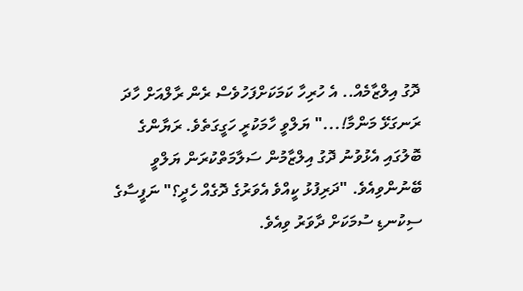ދޮގު އިލްޒާމެއް.. އެ ހުރިހާ ކަމަކަށްފަހުވެސް ރެން ރާލްއަށް ހާދަ ރަނގަޅޭ މަންމާ!..." ޔަލްވީ ހާމަކުރީ ހަގީގަތެވެ. ރަޔާންގެ ބޮލުގައި އެޅުވުނު ދޮގު އިލްޒާމުން ސަލާމަތްކުރަން ޔަލްވީ ބޭނުންވިއެވެ. "ދަރިފުޅު ކީއްވެ އެވަރުގެ ދޮގެއް ހެދީ؟" ނަފީސާގެ ސިކުނޑި ސުމަކަށް ދާވަރު ވިއެވެ.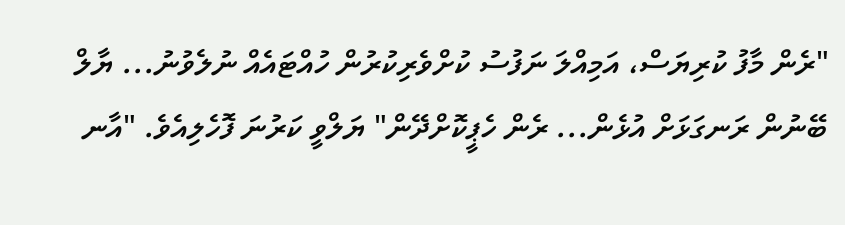"ރެން މާފު ކުރިޔަސް، އަމިއްލަ ނަފުސު ކުށްވެރިކުރުން ހުއްޓައެއް ނުލެވުނު... ޔާލް ބޭނުން ރަނގަޅަށް އުޅެން... ރެން ހެޕީކޮށްދޭން" ޔަލްވީ ކަރުނަ ފޮހެލިއެވެ. "އާނ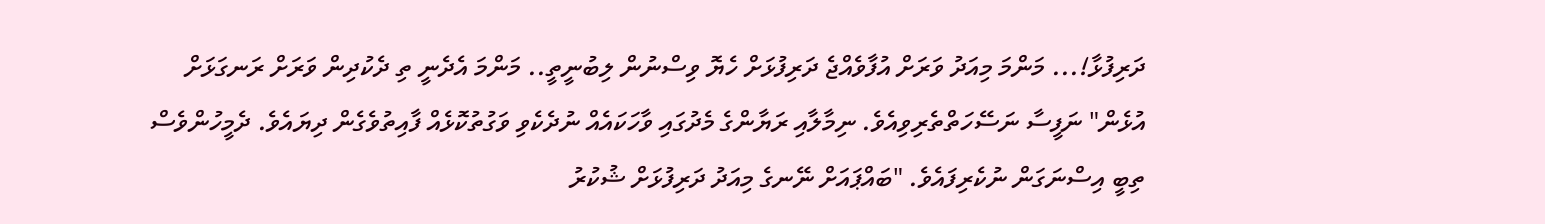ދަރިފުޅާ!... މަންމަ މިއަދު ވަރަށް އުފާވެއްޖެ ދަރިފުޅަށް ހެޔޮ ވިސްނުން ލިބުނީތީ.. މަންމަ އެދެނީ ތި ދެކުދިން ވަރަށް ރަނގަޅަށް އުޅެން" ނަފީސާ ނަސޭހަތްތެރިވިއެވެ. ނިމާލާއި ރަޔާންގެ މެދުގައި ވާހަކައެއް ނުދެކެވި ވަގުތުކޮޅެއް ފާއިތުވެގެން ދިޔައެވެ. ދެމީހުންވެސް ތިބީ އިސްނަގަން ނުކެރިފައެވެ. "ބައްޕައަށް ނޭނގެ މިއަދު ދަރިފުޅަށް ޝުކުރު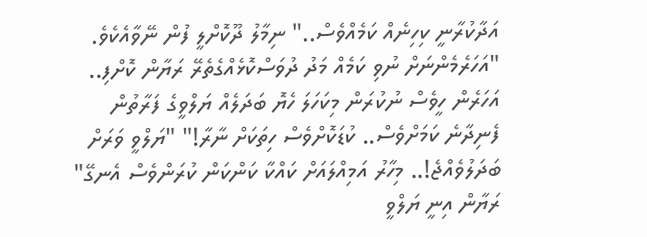އަދާކުރާނީ ކިހިނެއް ކަމެއްވެސް.." ނިމާލު ދޫކޮށްލީ ފުން ނޭވާއެކެވެ. "އަހަރެމެންނަށް ނުވި ކަމެއް މަދު ދުވަސްކޮޅެއްގެތެރޭ ރަޔާން ކޮށްފި.. އަހަރެން ހީވެސް ނުކުރަން މިކަހަލަ ހެޔޮ ބަދަލެއް ޔަލްވީގެ ފަރާތުން ފެނިދާނެ ކަމަށްވެސް.. ކުޑަކޮށްވެސް ހިތަކަށް ނާރާ!" "ޔަލްވީ ވަރަށް ބަދަލުވެއްޖެ!.. މިހާރު އަމިއްލައަށް ކައްކާ ކަންކަން ކުރަންވެސް އެނގޭ" ރަޔާން އިނީ ޔަލްވީ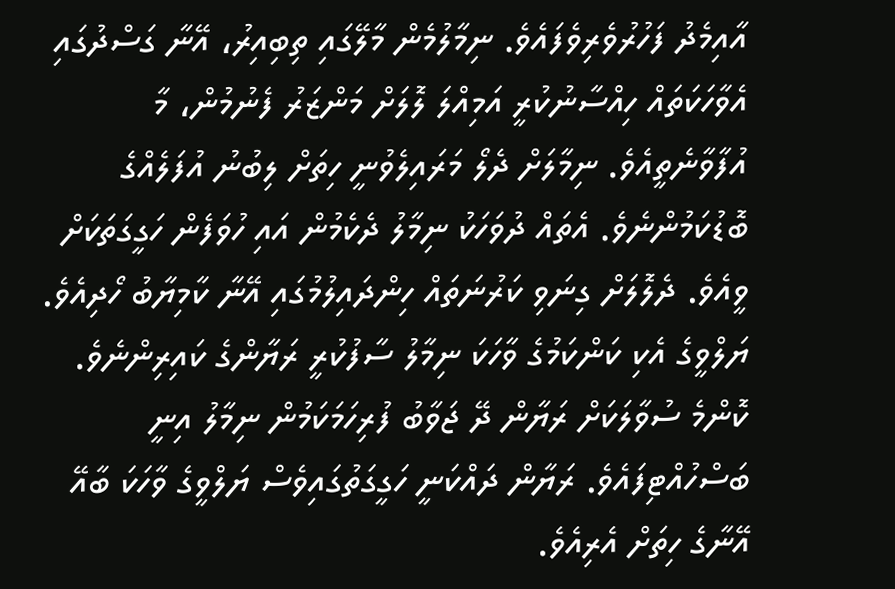އާއިމެދު ފަހުރުވެރިވެފައެވެ. ނިމާލުމެން މާލޭގައި ތިބިއިރު، އޭނާ ގަސްދުގައި އެވާހަކަތައް ހިއްސާނުކުރީ އަމިއްލަ ލޮލަށް މަންޒަރު ފެނުމުން، މާ އުފާވާނެތީއެވެ. ނިމާލަށް ދެލޯ މަރައިލެވުނީ ހިތަށް ލިބުނު އުފަލެއްގެ ބޮޑުކަމުންނެވެ. އެތައް ދުވަހަކު ނިމާލު ދެކެމުން އައި ހުވަފެން ހަގީގަތަކަށް ވީއެވެ. ދެލޮލަށް ގިނަވި ކަރުނަތައް ހިންދައިލުމުގައި އޭނާ ކާމިޔާބު ހޯދިއެވެ. ޔަލްވީގެ އެކި ކަންކަމުގެ ވާހަކަ ނިމާލު ސާފުކުރީ ރަޔާންގެ ކައިރިންނެވެ. ކޮންމެ ސުވާލަކަށް ރަޔާން ދޭ ޖަވާބު ފުރިހަމަކަމުން ނިމާލު އިނީ ބަސްހުއްޓިފައެވެ. ރަޔާން ދައްކަނީ ހަގީގަތުގައިވެސް ޔަލްވީގެ ވާހަކަ ބާއޭ އޭނާގެ ހިތަށް އެރިއެވެ.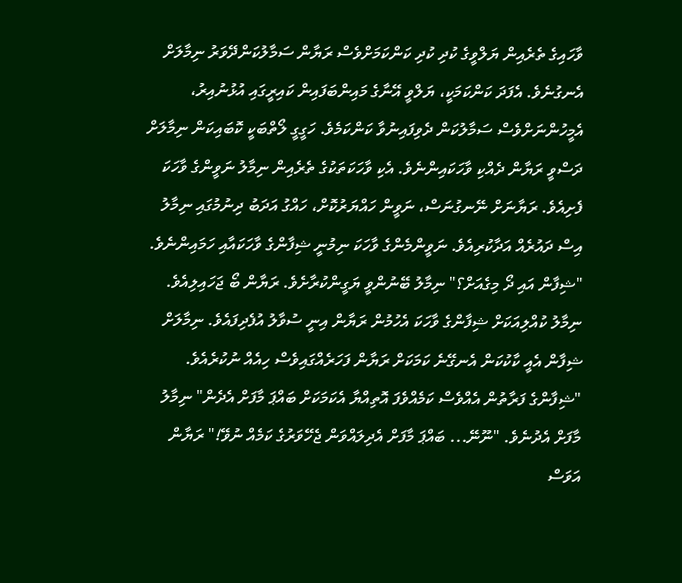ވާހައިގެ ތެރެއިން ޔަލްވީގެ ކުދި ކުދި ކަންކަމަށްވެސް ރަޔާން ސަމާލުކަންދޭވަރު ނިމާލަށް އެނގުނެވެ. އެފަދަ ކަންކަމަކީ، ޔަލްވީ އޭނާގެ މައިންބަފައިން ކައިރީގައި އުޅުނުއިރު، އެމީހުންނަށްވެސް ސަމާލުކަން ދެވިފައިނުވާ ކަންކަމެވެ. ހަގީގީ ލޯތްބަކީ ކޮބައިކަން ނިމާލަށް ދަސްވީ ރަޔާން ދެއްކި ވާހަކައިންނެވެ. އެކި ވާހަކަތަކުގެ ތެރެއިން ނިމާލު ނަވީންގެ ވާހަކަ ފެށިއެވެ. ރަޔާނަށް ނޭނގުނަސް، ނަވީން ހައްޔަރުކޮށް، ހައްގު އަދަބު ދިނުމުގައި ނިމާލު އިސް ދައުރެއް އަދާކުރިއެވެ. ނަވީންމެންގެ ވާހަކަ ނިމުނީ ޝިފާންގެ ވާހަކައާއި ހަމައިންނެވެ. "ޝިފާން އައި ދޯ މިގެއަށް؟" ނިމާލު ބޭނުންވީ ޔަގީންކުރާށެވެ. ރަޔާން ބޯ ޖަހައިލިއެވެ. ނިމާލު ކުއްލިއަކަށް ޝިފާންގެ ވާހަކަ އެހުމުން ރަޔާން އިނީ ސުވާލު އުފެދިފައެވެ. ނިމާލަށް ޝިފާން އެއީ ކާކުކަން އެނގޭނެ ކަމަކަށް ރަޔާން ފަހަރެއްގައިވެސް ހިއެއް ނުކުރެއެވެ. "ޝިފާންގެ ފަރާތުން އެއްވެސް ކަމެއްވެފަ އޮތިއްޔާ އެކަމަކަށް ބައްޕަ މާފަށް އެދެން" ނިމާލު މާފަށް އެދުނެވެ. "ނޫނޭ... ބައްޕަ މާފަށް އެދިލައްވަން ޖެހޭވަރުގެ ކަމެއް ނުވޭ!" ރަޔާން އަވަސް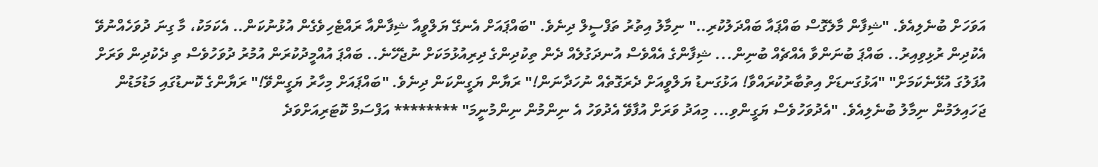އަވަހަށް ބުނެލިއެވެ. "ޝިފާން މާލެގޮސް ބައްޕައާ ބައްދަލުކުރި.." ނިމާލު އިތުރު ތަފްސީލް ދިނެވެ. "ބައްޕައަށް އެނގޭ ޔަލްވީއާ ޝިފާންއާ ރައްޓެހިވެގެން އުޅުނުކަން.. އެކަމަކު، މާ ގިނަ ދުވަހެއްނުވޭ އެކުދިން ރުޅިވިއިރު.. ބައްޕަ ބުނަންވާ އެއްޗެއް ބުނިން... ޝިފާންގެ އެއްވެސް އުނދަގުލެއް ދެން ތިކުދިންގެ ދިރިއުޅުމަކަށް ނުޖެހޭނެ.. ބައްޕަ އުއްމީދުކުރަން އުމުރު ދުވަހުވެސް ތި ދެކުދިން ވަރަށް އުފަލުގަ އުޅޭނެކަމަށް" "އަޅުގަނޑަށް އިތުބާރުކުރައްވާ! އަޅުގަނޑު ޔަލްވީއަށް ދެރަގޮތެއް ނުހަދާނަން!" ރަޔާން ޔަގީންކަން ދިނެވެ. "ބައްޕައަށް މިހާރު ޔަގީންވޭ!" ރަޔާންގެ ކޮނޑުގައި މަޑުމަޑުން ޖަހައިލަމުން ނިމާލު ބުނެލިއެވެ. "އެދުވަހުވެސް ޔަގީންވި... މިއަދު ވަރަށް އުފާވޭ އެދުވަހު އެ ނިންމުން ނިންމުނީމަ" ******** އަފްސަމް ކޮޓަރިއަށްވަދެ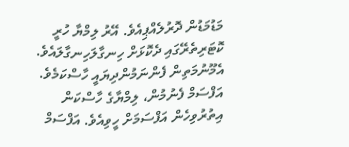މަޑުމަޑުން ދޮރުލެއްޕިއެވެ. އޭރު ލިމްޔާ ހުރީ ކޮޓަރިތެރޭގައި ދެކޮޅަށް ހިނގާލަހިނގާލައެވެ. އެމޫނުމަތިން ފެންނަމުންދިޔައީ ހާސްކަމެވެ. އަފްސަމް ފެނުމުން، ލިމްޔާގެ ހާސްކަން އިތުރުވިހެން އަފްސަމަށް ހީވިއެވެ. އަފްސަމް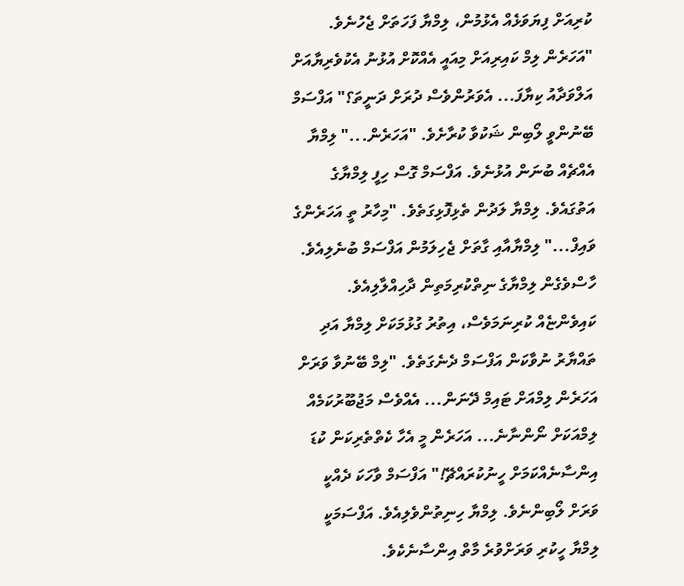ކުރިއަށް ފިޔަވަޅެއް އެޅުމުން، ލިމްޔާ ފަހަތަށް ޖެހުނެވެ. "އަހަރެން ލިމް ކައިރިއަށް މިއައީ އެއްކޮށް އުޅުނު އެކުވެރިޔާއަށް އަލްވަދާއު ކިޔާފަ... އެވަރުންވެސް ދުރަށް ދަނީތަ؟" އަފްސަމް ބޭނުންވީ ލޯބިން ޝަކުވާ ކުރާށެވެ. "އަހަރެން..." ލިމްޔާ އެއްޗެއް ބުނަން އުޅުނެވެ. އަފްސަމް ގޮސް ހިފީ ލިމްޔާގެ އަތުގައެވެ. ލިމްޔާ ލަދުން ތެޅިފޮޅިގަތެވެ. "މިހާރު ތީ އަހަރެންގެ ވައިފް..." ލިމްޔާއާއި ގާތަށް ޖެހިލަމުން އަފްސަމް ބުނެލިއެވެ. ހާސްވެގެން ލިމްޔާގެ ނިތްކުރިމަތިން ދާހިއްލާލިއެވެ. ކައިވެންޏެއް ކުރިނަމަވެސް، އިތުރު ގުޅުމަކަށް ލިމްޔާ އަދި ތައްޔާރު ނުވާކަން އަފްސަމް ދެނެގަތެވެ. "ލިމް ބޭނުވާ ވަރަށް އަހަރެން ލިމްއަށް ޓައިމް ދޭނަން... އެއްވެސް މަޖުބޫރުކަމެއް ލިމްއަކަށް ނޯންނާނެ... އަހަރެން މީ އެހާ ކެތްތެރިކަން ކުޑަ އިންސާނެއްކަމަށް ހީނުކުރައްޗޭ!" އަފްސަމް ވާހަކަ ދެއްކީ ވަރަށް ލޯބިންނެވެ. ލިމްޔާ ހިނިތުންވެލިއެވެ. އަފްސަމަކީ ލިމްޔާ ހީކުރި ވަރަށްވުރެ މާތް އިންސާނެކެވެ.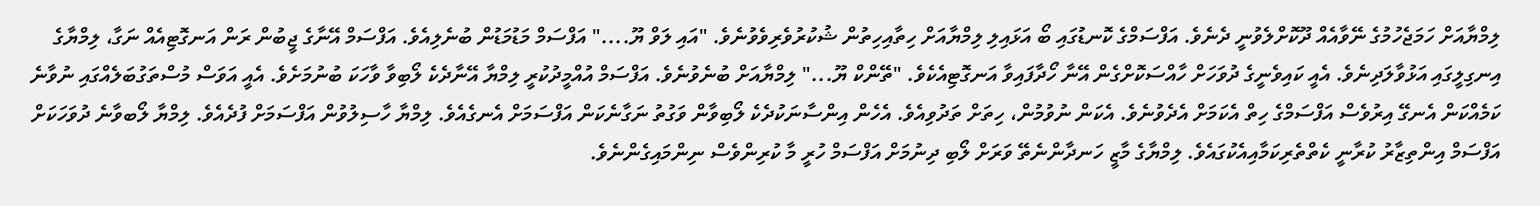ލިމްޔާއަށް ހަމަޖެހުމުގެ ނޭވާއެއް ދޫކޮށްލެވުނީ ދެނެވެ. އަފްސަމްގެ ކޮނޑުގައި ބޯ އަޅައިލި ލިމްޔާއަށް ހިތާއިހިތުން ޝުކުރުވެރިވެވުނެވެ. "އައި ލަވް ޔޫ...." އަފްސަމް މަޑުމަޑުން ބުނެލިއެވެ. އަފްސަމް އޭނާގެ ޖީބުން ރަން އަނގޮޓިއެއް ނަގާ، ލިމްޔާގެ އިނގިލީގައި އަޅުވާލަދިނެވެ. އެއީ ކައިވެނީގެ ދުވަހަށް ހާއްސަކޮށްގެން އޭނާ ހޯދާފައިވާ އަނގޮޓިއެކެވެ. "ތޭންކް ޔޫ..." ލިމްޔާއަށް ބުނެވުނެވެ. އަފްސަމް އުއްމީދުކުރީ ލިމްޔާ އޭނާދެކެ ލޯބިވާ ވާހަކަ ބުނުމަށެވެ. އެއީ އަވަސް މުސްތަގުބަލެއްގައި ނުވާނެ ކަމެއްކަން އެނގޭ އިރުވެސް އަފްސަމްގެ ހިތް އެކަމަށް އެދެވުނެވެ. އެކަން ނުވުމުން، ހިތަށް ތަދުވިއެވެ. އެހެން އިންސާނަކުދެކެ ލޯބިވާން ވަގުތު ނަގާނެކަން އަފްސަމަށް އެނގެއެވެ. ލިމްޔާ ހާސިލުވުން އަފްސަމަށް ފުދެއެވެ. ލިމްޔާ ލޯބވާނެ ދުވަހަކަށް އަފްސަމް އިންތިޒާރު ކުރާނީ ކެތްތެރިކަމާއިއެކުގައެވެ. ލިމްޔާގެ މާޒީ ހަނދާންނެތޭ ވަރަށް ލޯބި ދިނުމަށް އަފްސަމް ހުރީ މާ ކުރިންވެސް ނިންމައިގެންނެވެ.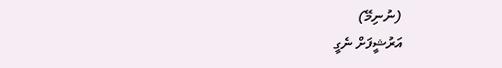(ނުނިމޭ)
އަރުޝީފަށް ނެގީ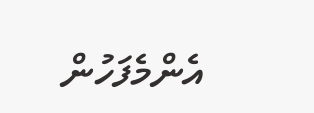އެންމެފަހުން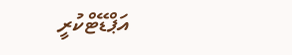އަޕްޑޭޓްކުރީ